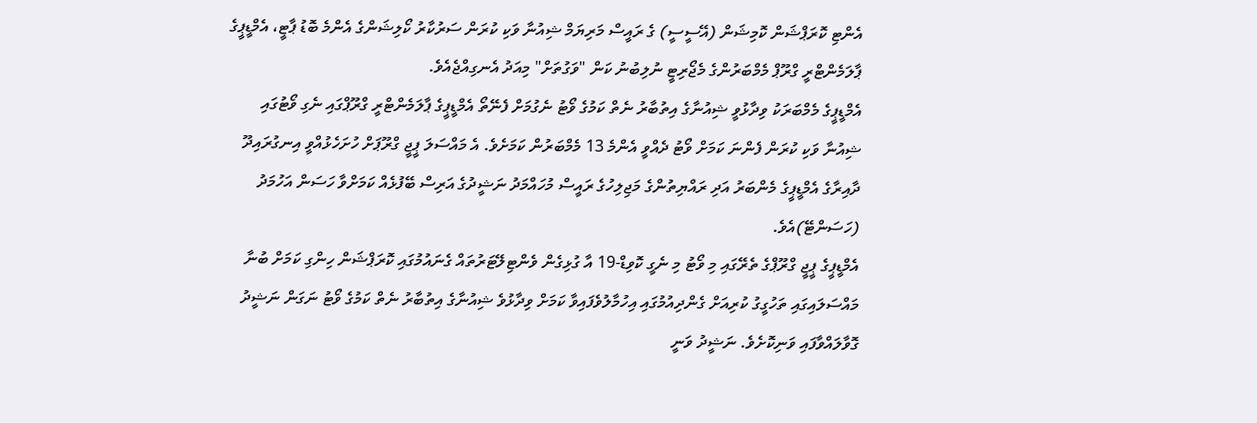އެންޓި ކޮރަޕްޝަން ކޮމިޝަން (އޭސީސީ) ގެ ރައީސް މަރިޔަމް ޝިއުނާ ވަކި ކުރަން ސަރުކާރު ކޯލިޝަންގެ އެންމެ ބޮޑު ޕާޓީ، އެމްޑީޕީގެ ޕާލަމެންޓްރީ ގްރޫޕް މެމްބަރުންގެ މެޖޯރިޓީ ނުލިބުނު ކަން "ވަގުތަށް" މިއަދު އެނގިއްޖެއެވެ.
އެމްޑީޕީގެ މެމްބަރަކު ވިދާޅުވީ ޝިއުނާގެ އިތުބާރު ނެތް ކަމުގެ ވޯޓު ނެގުމަށް ފެނޭތޯ އެމްޑީޕީގެ ޕާލަމެންޓްރީ ގްރޫޕްގައި ނެގި ވޯޓުގައި ޝިއުނާ ވަކި ކުރަން ފެންނަ ކަމަށް ވޯޓު ދެއްވީ އެންމެ 13 މެމްބަރުން ކަމަށެވެ. އެ މައްސަލަ ޕީޖީ ގްރޫޕަށް ހުށަހެޅުއްވީ އިނގުރައިދޫ ދާއިރާގެ އެމްޑީޕީގެ މެންބަރު އަދި ރައްޔިތުންގެ މަޖިލިހުގެ ރައީސް މުހައްމަދު ނަޝީދުގެ އަރިސް ބޭފުޅެއް ކަމަށްވާ ހަސަން އަހުމަދު (ހަސަންޓޭ)އެވެ.
އެމްޑީޕީގެ ޕީޖީ ގްރޫޕްގެ ތެރޭގައި މި ވޯޓު މި ނެގީ ކޮވިޑް-19 އާ ގުޅިގެން ވެންޓިލޭޓަރުތައް ގެނައުމުގައި ކޮރަޕްޝަން ހިންގި ކަމަށް ބުނާ މައްސަލައިގައި ތަހުގީގު ކުރިއަށް ގެންދިއުމުގައި އިހުމާލުވެފައިވާ ކަމަށް ވިދާޅުވެ ޝިއުނާގެ އިތުބާރު ނެތް ކަމުގެ ވޯޓު ނަގަން ނަޝީދު ގޮވާލައްވާފައި ވަނިކޮށެވެ. ނަޝީދު ވަނީ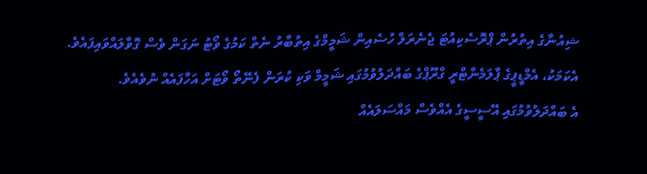ޝިއުނާގެ އިތުރުން ޕްރޮސެކިއުޓަ ޖެނެރަލް ހުސެއިން ޝަމީމްގެ އިތުބާރު ނެތް ކަމުގެ ވޯޓު ނަގަން ވެސް ގޮވާލައްވައިފައެވެ.
އެކަމަކު، އެމްޑީޕީގެ ޕާލަމެންޓްރީ ގްރޫޕްގެ ބައްދަލުވުމުގައި ޝަމީމް ވަކި ކުރަން ފެނޭތޯ ވޯޓަށް އަހާފައެއް ނުވެއެވެ.
އެ ބައްދަލުވުމުގައި އޭސީސީގެ އެއްވެސް މައްސަލައެއް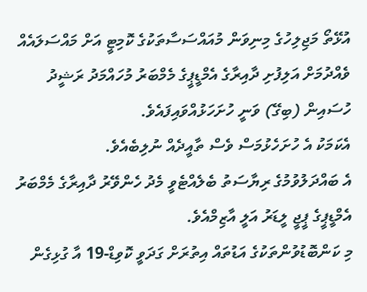އުޅޭތޯ މަޖިލިހުގެ މިނިވަން މުއައްސަސާތަކުގެ ކޮމިޓީ އަށް މައްސަލައެއް ވެއްދުމަށް އަލިފުށި ދާއިރާގެ އެމްޑީޕީގެ މެމްބަރު މުހައްމަދު ރަޝީދު ހުސައިން (ބިގޭ) ވަނީ ހުށަހަޅުއްވައިފައެވެ.
އެކަމަކު އެ ހުށަހެޅުމަސް ވެސް ތާއީދެއް ނުލިބެއެވެ.
އެ ބައްދަލުވުމުގެ ރިޔާސަތު ބެލެއްޓެވީ މެދު ހެންވޭރު ދާއިރާގެ މެމްބަރު އެމްޑީޕީގެ ޕީޖީ ލީޑަރު އަލީ އާޒިމްއެވެ.
މި ކަންބޮޑުވުންތަކުގެ އަޑުތައް އިތުރަށް ގަދަވީ ކޮވިޑް-19 އާ ގުޅިގެން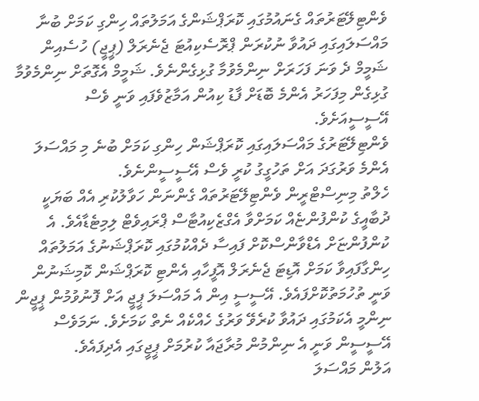ވެންޓިލޭޓަރުތައް ގެނައުމުގައި ކޮރަޕްޝަންގެ އަމަލުތައް ހިންގި ކަމަށް ބުނާ މައްސަލައިގައި ދައުވާ ނުކުރަން ޕްރޮސެކިއުޓަ ޖެނެރަލް (ޕީޖީ) ހުސެއިން ޝަމީމް ދެ ވަނަ ފަހަރަށް ނިންމެވުމާ ގުޅިގެންނެވެ. ޝަމީމް އެގޮތަށް ނިންމެވުމާ ގުޅިގެން މިފަހަރު އެންމެ ބޮޑަށް ފާޑު ކިއުން އަމާޒުވެފައި ވަނީ ވެސް އޭސީސީއަށެވެ.
ވެންޓިލޭޓަރުގެ މައްސަލައިގައި ކޮރަޕްޝަން ހިންގި ކަމަށް ބުނެ މި މައްސަލަ އެންމެ ވަރުގަދަ އަށް ތަހުގީގު ކުރީ ވެސް އޭސީސީންނެވެ.
ހެލްތު މިނިސްޓްރީން ވެންޓިލޭޓަރުތައް ގެންނަން ހަވާލުކުރި އެއް ބަޔަކީ ދުބާއީގެ ކުންފުންޏެއް ކަމަށްވާ އެގްޒެކިއުޓާސް ޕްރައިވެޓް ލިމިޓެޑާއެވެ. އެ ކުންފުންޏަށް އެޑްވާންސްކޮށް ފައިސާ ދެއްކުމުގައި ކޮރަޕްޝަނުގެ އަމަލުތައް ހިންގާފައިވާ ކަމަށް އޮޑިޓަ ޖެނެރަލް އޮފީހާއި އެންޓި ކޮރަޕްޝަން ކޮމިޝަނުން ވަނީ ތުހުމަތުކޮށްފައެވެ. އޭސީސީ އިން އެ މައްސަލަ ޕީޖީ އަށް ފޮނުވުމުން ޕީޖީން ނިންމީ އެކަމުގައި ދައުވާ ކުރެވޭ ވަރުގެ ހެއްކެއް ނެތް ކަމަށެވެ. ނަމަވެސް އޭސީސީން ވަނީ އެ ނިންމުން މުރާޖައާ ކުރުމަށް ޕީޖީގައި އެދިފައެވެ.
އަލުން މައްސަލަ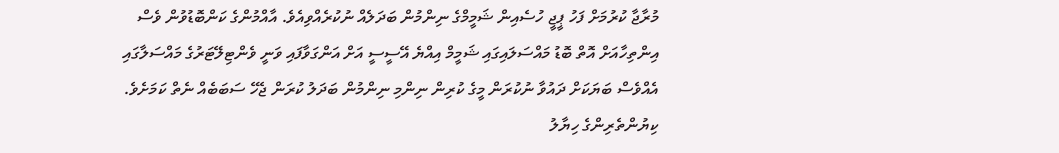މުރާޖާ ކުރުމަށް ފަހު ޕީޖީ ހުސެއިން ޝަމީމްގެ ނިންމުން ބަދަލެއް ނުކުރެއްވިއެވެ. އާއްމުންގެ ކަންބޮޑުވުން ވެސް އިންތިހާއަށް އޮތް ބޮޑު މައްސަލައިގައި ޝަމީމް އިއްޔެ އޭސީސީ އަށް އަންގަވާފައި ވަނީ ވެންޓިލޭޓަރުގެ މައްސަލާގައި އެއްވެސް ބަޔަކަށް ދައުވާ ނުކުރަން މީގެ ކުރިން ނިންމި ނިންމުން ބަދަލު ކުރަން ޖެހޭ ސަބަބެއް ނެތް ކަމަށެވެ.
ކިޔުންތެރިންގެ ހިޔާލު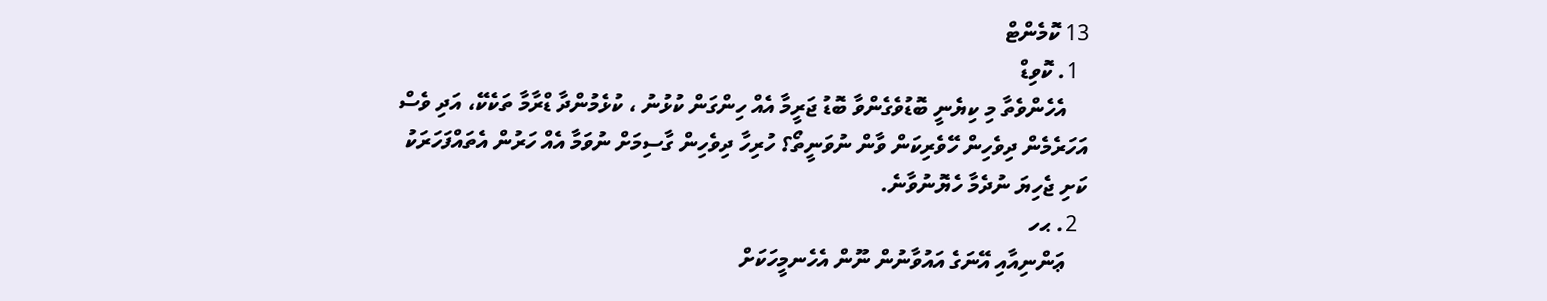13 ކޮމެންޓް
  1. ކޮވިޑް
    އެހެންވެތާ މި ކިޔެނީ ބޮޑުވެގެންވާ ބޮޑު ޖަރީމާ އެއް ހިންގަން ކުޅުނު ، ކުޅެމުންދާ ޑްރާމާ ތަކެކޭ، އަދި ވެސް އަހަރެމެން ދިވެހިން ހޭވެރިކަން ވާން ނުވަނީތޯ؟ ހުރިހާ ދިވެހިން ގާސިމަށް ނުވަމާ އެއް ހަރުން އެތައްފަހަރަކު ކަށި ޖެހިޔަ ނުދެމާ ހެޔޮނުވާނެ.
  2. ޙހ
    ޢަންނިއާއި އޭނަގެ އައުވާނުން ނޫން އެހެނމީހަކަށް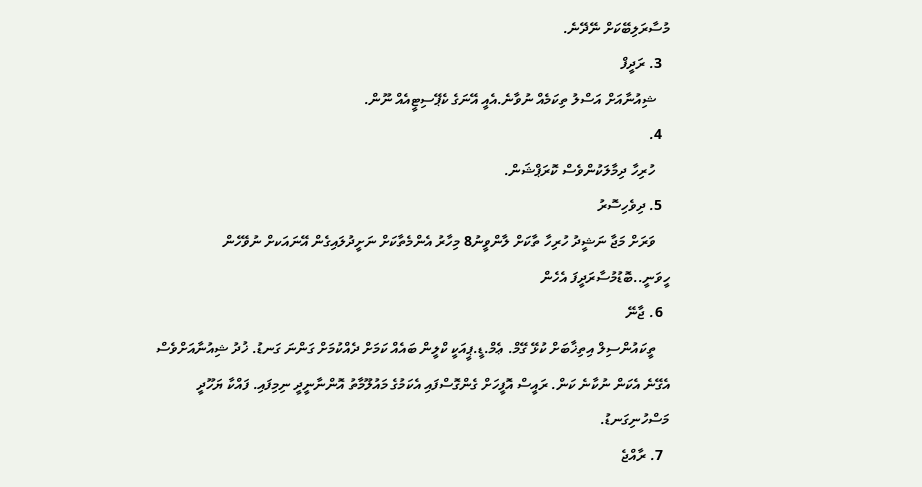މުސާރަލިބޭކަށް ނޭދޭނެ.
  3. ރަދީފް
    ޝިއުނާއަށް އަސްލު ތިކަމެއް ނުވާނެ.އެއީ އޭނަގެ ކެޕޭސިޓީއެއް ނޫން.
  4.
    ހުރިހާ ދިމާލަކުންވެސް ކޮރަޕްޝަން.
  5. ދިވެހިސޮރު
    ވަރަށް މަޖާ ނަޝީދު ހުރިހާ ތާކަށް ލާންވީނު8 މިހާރު އެންމެތާކަށް ނަށީދުލައިގެން އޭނައަކށް ނުވޭހެން ހީވަނީ..ބޮޑުމުސާރަދީފަ އެހެން
  6. ޖާނޭ
    ތީކައުންސިލް އިތިޚާބަށް ކުޅޭ ގޭމް. ޢެމް.ޑީ.ޕީއަކީ ކްލީން ބައެއް ކަމަށް ދެއްކުމަށް ގަންނަ ގަނޑު. ޚުދު ޝިއުނާއަށްވެސް އެގޭނެ އެކަން ނުކާނެ ކަން. ރައީސް އޮފީހަށް ގެންގޮސްފައި އެކަމުގެ މައުލޫމާތު އޮންނާނީދީ ނިމިފައި. ފައްކާ ޔަހޫދީ މަސްހުނިގަނޑު.
  7. ރާއްޖެ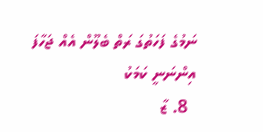ނަމުގެ ފަހަތުގަ ރަތް ބެލޫން އެއް ޖަހާފަ އިންނަނީ ކަމަކު
  8. ޒާ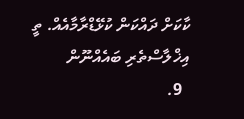ކާކަށް ދައްކަން ކުޅޭޑްރާމާއެއް. ތީ އިޚްލާސްތެރި ބައެއްނޫން
  9.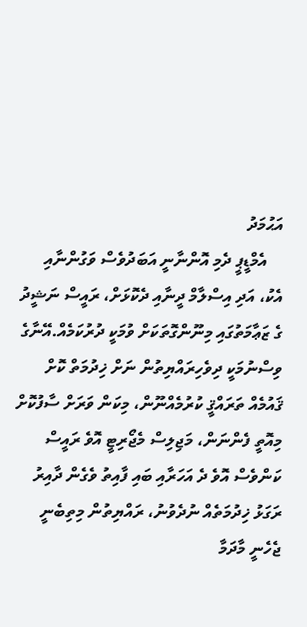އަޙުމަދު
    އެމްޑީޕީ ދެމި އޮންނާނީ އަބަދުވެސް ވަގުންނާއި އެކު، އަދި އިސްލާމް ދީނާއި ދެކޮޅަށް، ރައީސް ނަޝީދު ގެ ޒަޢާމަތުގައި މިނޫންގޮތަކަށް ވުމަކީ ދުރުކަމެއް.އޭނާގެ ވިސްނުމަކީ ދިވެހިރައްޔިތުން ނަށް ޚިދުމަތް ކޮށް ޤައުމެއް ތަރައްޤީ ކުރުމެއްނޫން، މިކަން ވަރަށް ސާފުކޮށް މިއޮތީ ފެންނަން، މަޖިލިސް މެޖޯރިޓީ އޮވެ ރައީސް ކަންވެސް އޮވެ ދެ އަހަރާއި ބައި ފާއިތު ވެގެން ދާއިރު ރަގަޅު ޚިދުމަތެއް ނުދެވުނު، ރައްޔިތުން މިތިބެނީ ޖެހެނީ މާދަމާ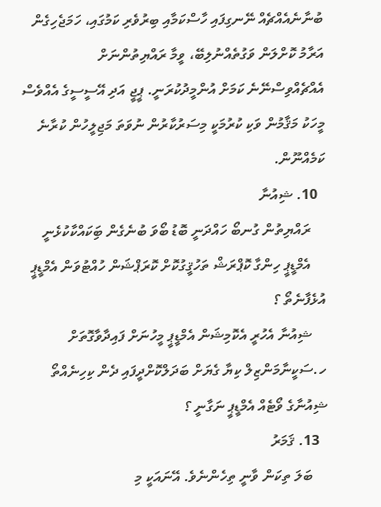ބުނާނެއެއްޗެއް ނޭނގިފައި ހާސްކަމާއި ބިރުވެރި ކަމުގައި، ހަމަޖެހިގެން އަރާމު ކޮށްލަން ވަގުތެއްނުލިބޭ، ވީމާ ރައްޔިތުންނަށް އެއްޗެއްވިސްނޭނެ ކަމަށް އުންމީދުކުރަނީ. ޕީޖީ އަދި އޭސީސީގެ އެއްވެސް މީހަކު މަޤާމުން ވަކި ކުރުމަކީ މިސަރުކާރުން ނުވަތަ މަޖިލީހުން ކުރާނެ ކަމެއްނޫން.
  10. ޝިއުނާ
    ރައްޔިތުން ގުނބޯ ހައްދަނީ ބޮޑު ބޯވަ ބުނެގެން ބަިކައްކާކުޅެނީ
    އެމްޑީޕީ ހިންގާ ކޮޕްރަޝް ތަހުޤީގުކޮށް ކޮރަޕްޝަން ހުއްޓުވަން އެމްޑީޕީ އުޅެފާނެތޯ ؟
    ޝިއުނާ އެހުރީ އެކޮމިޝަން އެމްޑީޕީ މީހުނަށް ފައިދާވާގޮތަށް ހ.ސަކީނާމަންޒިލް ކިޔާ ގެޔަށް ބަދަލްކޮށްދީފައި ދެން ކިހިނެއްތޯ ޝިއުނާގެ ވޯޓެއް އެމްޑީޕީ ނަގާނީ ؟
  13. ޤަމަރު
    ބަލަ ތިކަން ވާނީ ތިހެންނެވެ. އޭނައަކީ މި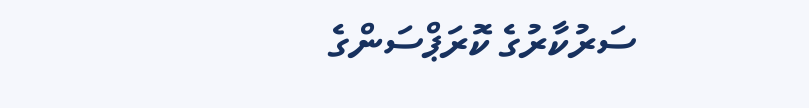ސަރުކާރުގެ ކޮރަޕްސަންގެ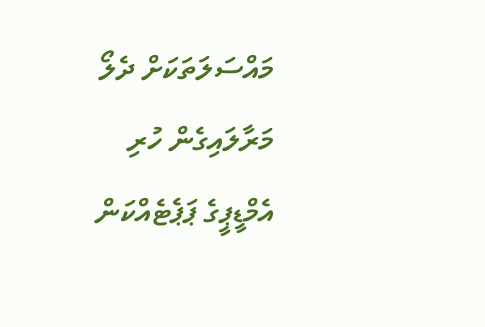މައްސަލަތަކަށް ދެލޯ މަރާލައިގެން ހުރި އެމްޑީޕީގެ ޕަޕެޓެއްކަން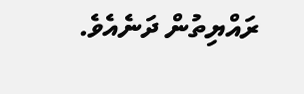ރައްޔިތުން ދަނެއެވެ.